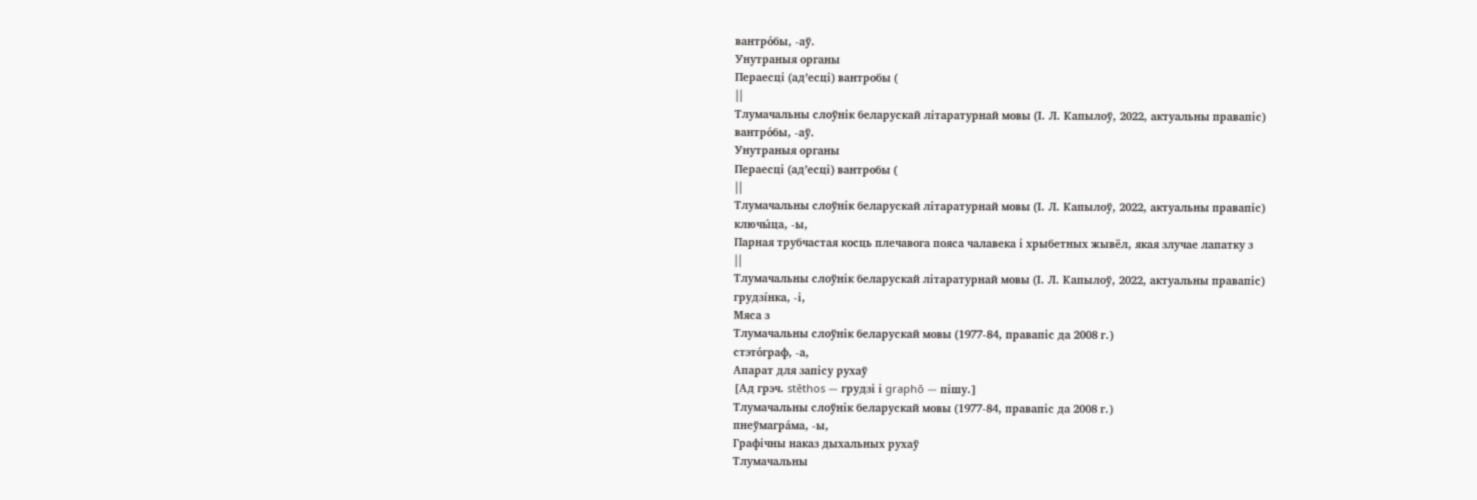вантро́бы, -аў.
Унутраныя органы
Пераесці (ад’есці) вантробы (
||
Тлумачальны слоўнік беларускай літаратурнай мовы (І. Л. Капылоў, 2022, актуальны правапіс)
вантро́бы, -аў.
Унутраныя органы
Пераесці (ад’есці) вантробы (
||
Тлумачальны слоўнік беларускай літаратурнай мовы (І. Л. Капылоў, 2022, актуальны правапіс)
ключы́ца, -ы,
Парная трубчастая косць плечавога пояса чалавека і хрыбетных жывёл, якая злучае лапатку з
||
Тлумачальны слоўнік беларускай літаратурнай мовы (І. Л. Капылоў, 2022, актуальны правапіс)
грудзі́нка, ‑і,
Мяса з
Тлумачальны слоўнік беларускай мовы (1977-84, правапіс да 2008 г.)
стэто́граф, ‑а,
Апарат для запісу рухаў
[Ад грэч. stēthos — грудзі і graphō — пішу.]
Тлумачальны слоўнік беларускай мовы (1977-84, правапіс да 2008 г.)
пнеўмагра́ма, ‑ы,
Графічны наказ дыхальных рухаў
Тлумачальны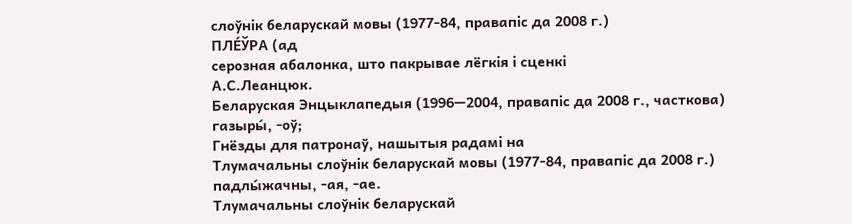слоўнік беларускай мовы (1977-84, правапіс да 2008 г.)
ПЛЕ́ЎРА (ад
серозная абалонка, што пакрывае лёгкія і сценкі
А.С.Леанцюк.
Беларуская Энцыклапедыя (1996—2004, правапіс да 2008 г., часткова)
газыры́, ‑оў;
Гнёзды для патронаў, нашытыя радамі на
Тлумачальны слоўнік беларускай мовы (1977-84, правапіс да 2008 г.)
падлы́жачны, ‑ая, ‑ае.
Тлумачальны слоўнік беларускай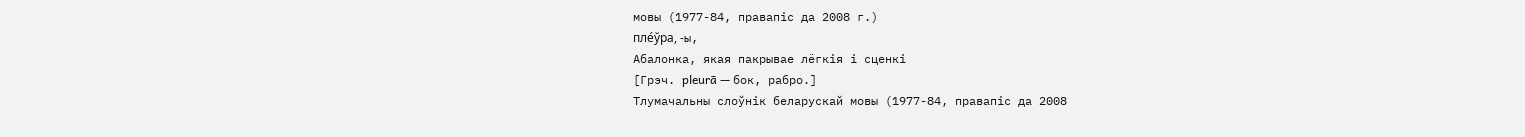мовы (1977-84, правапіс да 2008 г.)
пле́ўра, ‑ы,
Абалонка, якая пакрывае лёгкія і сценкі
[Грэч. pleurā — бок, рабро.]
Тлумачальны слоўнік беларускай мовы (1977-84, правапіс да 2008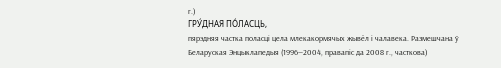г.)
ГРУ́ДНАЯ ПО́ЛАСЦЬ,
пярэдняя частка поласці цела млекакормячых жывёл і чалавека. Размешчана ў
Беларуская Энцыклапедыя (1996—2004, правапіс да 2008 г., часткова)